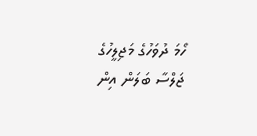ހޯމަ ދުވަހުގެ މަޖިލީހުގެ ޖަލްސާ ބަލަން އިން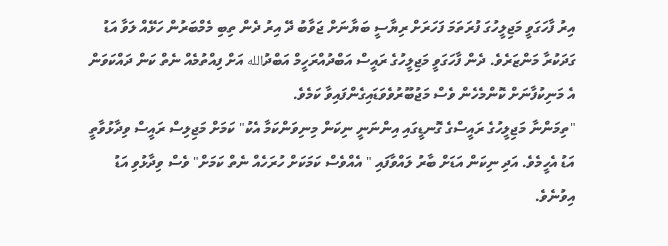އިރު ފާހަގަވީ މަޖިލީހުގަ ފުރަތަމަ ފަހަރަށް ރިޔާސީ ބަޔާނަށް ޖަވާބު ދޭ އިރު ދެން ތިބި މެމްބަރުން ހަޅޭއް ލަވާ އަޑު ގަދަކުރާ މަންޒަރެވެ. ދެން ފާހަގަވީ މަޖިލީހުގެ ރައީސް އަބްދުއްރަހީމް އަބްދުالله އަށް ފިއްތުމެއް ނެތް ކަން ދައްކަވަން އެ މަނިކުފާނަށް ކޮންމެހެން ވެސް މަޖުބޫރުވެވަޑައިގެންފައިވާ ކަމެވެ.
"ތިމަންނާ މަޖިލީހުގެ ރައީސްގެ ގޮނޑީގައި އިންނަނީ ނިކަން މިނިވަންކަމާ އެކު" ކަމަށް މަޖިލިސް ރައީސް ވިދާޅުވާތީ އަޑު އެހީމެވެ. އަދި ނިކަން އަޑަށް ބާރު ލައްވާފައި " އެއްވެސް ކަމަކަށް ހުރަހެއް ނެތް ކަމަށް" ވެސް ވިދާޅުވި އަޑު އިވުނެވެ.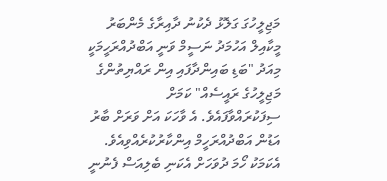މަޖިލީހުގަ ގަލޮޅު ދެކުނު ދާއިރާގެ މެންބަރު މީކާއިލް އަހުމަދު ނަސީމް ވަނީ އަބްދުއްރަހީމަކީ މިއަދު "ބަޑި ބައިންދާފައި އިން ރައްޔިތުންގެ މަޖިލީހުގެ ރައީސެއް" ކަމަށް ސިފަކުރައްވާފައެވެ. އެ ވާހަކަ އަށް ވަރަށް ބާރު އަޑުން އަބްދުއްރަހީމް އިންކާރުކުރެއްވިއެވެ.
އެކަމަކު ހޯމަ ދުވަހަށް އެކަނި ބެލިއަސް ފެނުނީ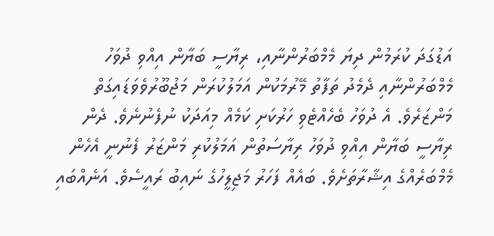އަޑުގަދަ ކުރަމުން ދިޔަ މެމްބަރުންނާއި، ރިޔާސީ ބަޔާން އިއްވި ދުވަހު މެމްބަރުންނާއި ދެމެދު ތަފާތު މޭރުމަކުން އަމަލުކުރަން މަޖުބޫރުވެވަޑައިގަތް މަންޒަރެވެ. އެ ދުވަހު ބެހެއްޓެވި ހަރުކަށި ކަމެއް މިއަދަކު ނުފެނުނެވެ. ދެން ރިޔާސީ ބަޔާން އިއްވި ދުވަހު ރިޔާސަތުން އަމަލުކުރި މަންޒަރު ފެނުނީ އެހެން މެމްބަރެއްގެ އިޝާރާތަށެވެ. ބައެއް ފަހަރު މަޖިލީހުގެ ނައިބު ރައީސެވެ. އަނެއްބައި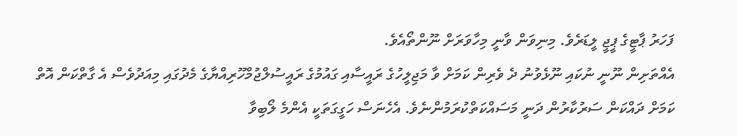ފަހަރު ޕާޓީގެ ޕީޖީ ލީޑަރެވެ. މިނިވަން ވާނީ މިހާވަރަށް ނޫންތޯއެވެ.
އެއްތަށިން ނޫނީ ނުކައި ނޫޅެވުނު ދެ ވެރިން ކަމަށް ވާ މަޖިލީހުގެ ރައީސާއި ގައުމުގެ ރައީސުލްޖުމްހޫރިއްޔާގެ މެދުގައި މިއަދުވެސް އެ ގާތްކަން އޮތް ކަމަށް ދައްކަން ސަރުކާރުން ދަނީ މަސައްކަތްކުރަމުންނެވެ. އެހެނަސް ހަގީގަތަކީ އެންމެ ލޯބިވާ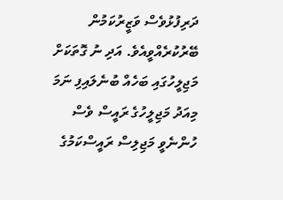ދަރިފުޅުވެސް ވަޒީރުކަމުން ބޭރުކުރެއްވީއެވެ. އަދި ނު ގޮތަކަށް މަޖިލީހުގައި ބަހެއް ބުނެލައިފި ނަމަ މިއަދު މަޖިލީހުގެ ރައީސް ވެސް ހުންނެވީ މަޖިލިސް ރައީސްކަމުގެ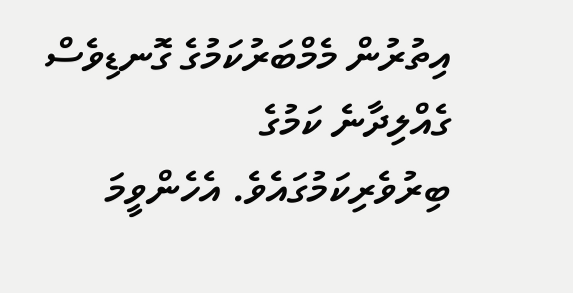އިތުރުން މެމްބަރުކަމުގެ ގޮނޑިވެސް ގެއްލިދާނެ ކަމުގެ ބިރުވެރިކަމުގައެވެ. އެހެންވީމަ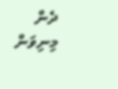ދެން މިނިވަން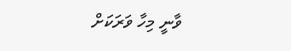ވާނީ މިހާ ވަރަކަށް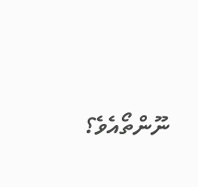ނޫންތޯއެވެ؟